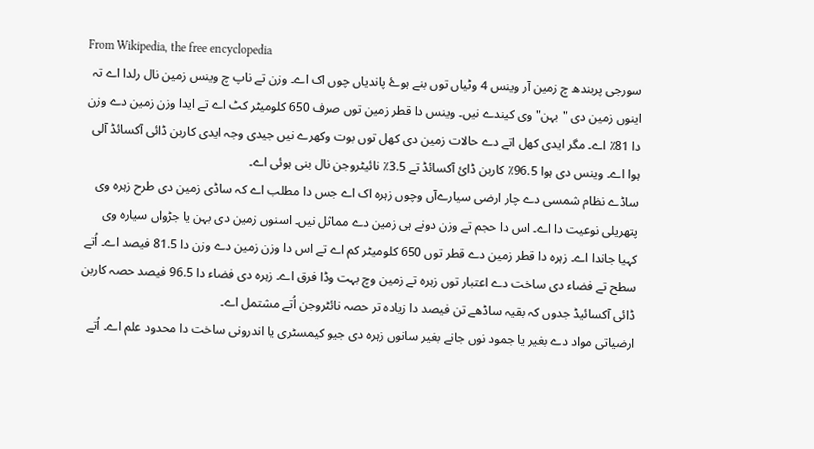From Wikipedia, the free encyclopedia
سورجی پربندھ چ زمین آر وینس 4 وٹیاں توں بنے ہوۓ پاندیاں چوں اک اے۔ وزن تے ناپ چ وینس زمین نال رلدا اے تہ اینوں زمین دی "بہن" وی کیندے نیں۔ وینس دا قطر زمین توں صرف 650 کلومیٹر کٹ اے تے ایدا وزن زمین دے وزن دا 81٪ اے۔ مگر ایدی کھل اتے دے حالات زمین دی کھل توں بوت وکھرے نیں جیدی وجہ ایدی کاربن ڈائی آکسائڈ آلی ہوا اے۔ وینس دی ہوا 96.5٪ کاربن ڈائ آکسائڈ تے 3.5٪ نائیٹروجن نال بنی ہوئی اے۔
ساڈے نظام شمسی دے چار ارضی سیارےآں وچوں زہرہ اک اے جس دا مطلب اے کہ ساڈی زمین دی طرح زہرہ وی پتھریلی نوعیت دا اے۔ اس دا حجم تے وزن دونے ہی زمین دے مماثل نيں۔ اسنوں زمین دی بہن یا جڑواں سیارہ وی کہیا جاندا اے۔ زہرہ دا قطر زمین دے قطر توں 650 کلومیٹر کم اے تے اس دا وزن زمین دے وزن دا 81.5 فیصد اے۔ اُتے سطح تے فضاء دی ساخت دے اعتبار توں زہرہ تے زمین وچ بہت وڈا فرق اے۔ زہرہ دی فضاء دا 96.5 فیصد حصہ کاربن ڈائی آکسائیڈ جدوں کہ بقیہ ساڈھے تن فیصد دا زیادہ تر حصہ نائٹروجن اُتے مشتمل اے۔
ارضیاتی مواد دے بغیر یا جمود نوں جانے بغیر سانوں زہرہ دی جیو کیمسٹری یا اندرونی ساخت دا محدود علم اے۔ اُتے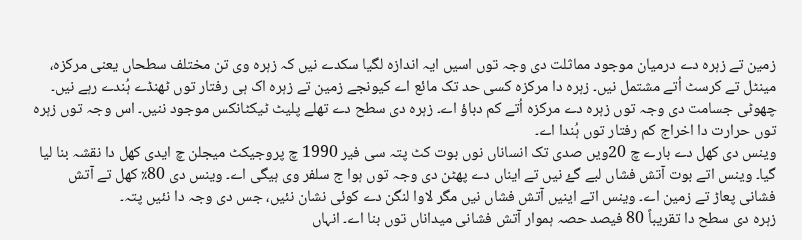زمین تے زہرہ دے درمیان موجود مماثلت دی وجہ توں اسيں ایہ اندازہ لگیا سکدے نيں کہ زہرہ وی تن مختلف سطحاں یعنی مرکزہ، مینٹل تے کرسٹ اُتے مشتمل نيں۔ زہرہ دا مرکزہ کسی حد تک مائع اے کیونجے زمین تے زہرہ اک ہی رفتار توں ٹھنڈے ہُندے رہے نيں۔ چھوٹی جسامت دی وجہ توں زہرہ دے مرکزہ اُتے کم دباؤ اے۔ زہرہ دی سطح دے تھلے پلیٹ ٹیکٹانکس موجود ننيں۔ اس وجہ توں زہرہ توں حرارت دا اخراج کم رفتار توں ہُندا اے۔
وینس دی کھل دے بارے چ 20ویں صدی تک انساناں نوں بوت کٹ پتہ سی فیر 1990 چ پروجیکٹ میجلن چ ایدی کھل دا نقشہ بنا لیا گیا۔ وینس اتے بوت آتش فشاں لبے گۓ نیں تے ایناں دے پھٹن دی وجہ توں ہوا ج سلفر وی ہیگی اے۔ وینس دی 80٪ کھل تے آتش فشانی پعاڑ تے زمین اے۔ وینس اتے اینیں آتش فشاں نیں مگر لاوا لنگن دے کوئی نشان نئیں، جس دی وجہ دا نئیں پتہ۔
زہرہ دی سطح دا تقریباً 80 فیصد حصہ ہموار آتش فشانی میداناں توں بنا اے۔ انہاں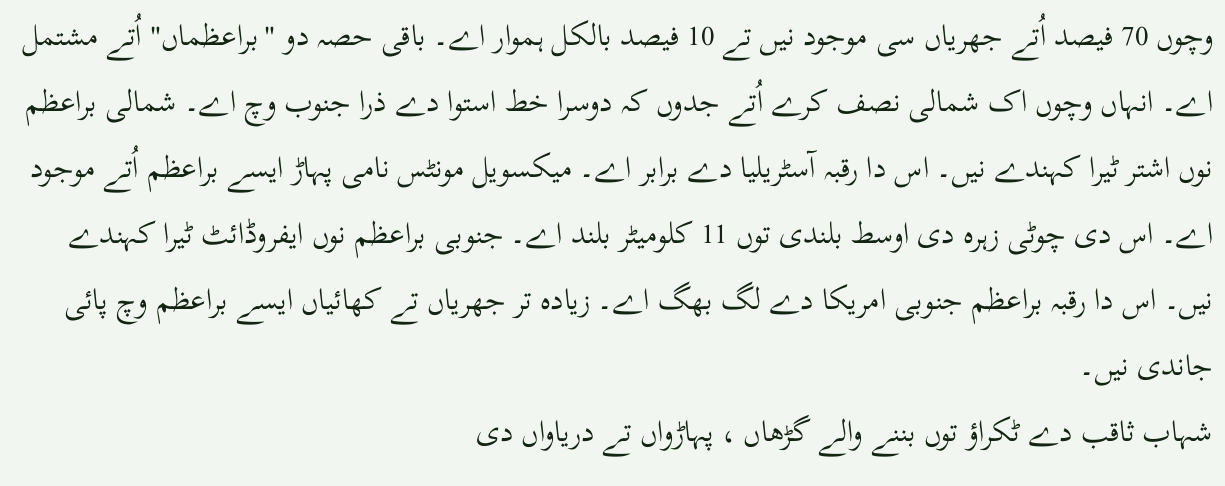وچوں 70 فیصد اُتے جھریاں سی موجود نيں تے 10 فیصد بالکل ہموار اے۔ باقی حصہ دو "براعظماں" اُتے مشتمل اے۔ انہاں وچوں اک شمالی نصف کرے اُتے جدوں کہ دوسرا خط استوا دے ذرا جنوب وچ اے۔ شمالی براعظم نوں اشتر ٹیرا کہندے نيں۔ اس دا رقبہ آسٹریلیا دے برابر اے۔ میکسویل مونٹس نامی پہاڑ ايسے براعظم اُتے موجود اے۔ اس دی چوٹی زہرہ دی اوسط بلندی توں 11 کلومیٹر بلند اے۔ جنوبی براعظم نوں ایفروڈائٹ ٹیرا کہندے نيں۔ اس دا رقبہ براعظم جنوبی امریکا دے لگ بھگ اے۔ زیادہ تر جھریاں تے کھائیاں ايسے براعظم وچ پائی جاندی نيں۔
شہاب ثاقب دے ٹکراؤ توں بننے والے گڑھاں ، پہاڑواں تے دریاواں دی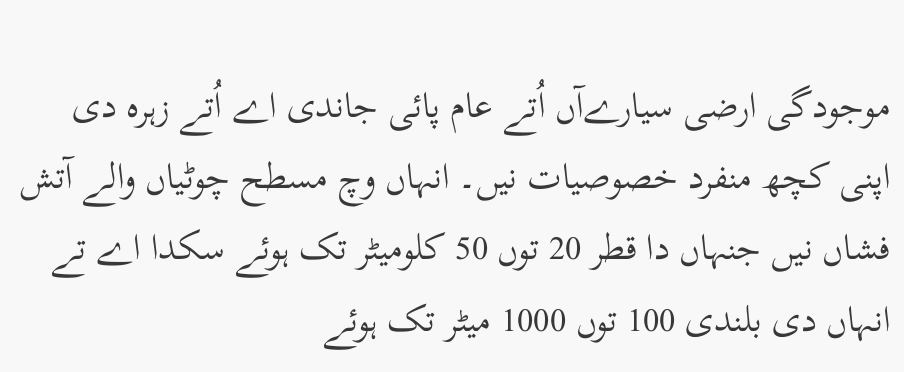موجودگی ارضی سیارےآں اُتے عام پائی جاندی اے اُتے زہرہ دی اپنی کچھ منفرد خصوصیات نيں۔ انہاں وچ مسطح چوٹیاں والے آتش فشاں نيں جنہاں دا قطر 20 توں 50 کلومیٹر تک ہوئے سکدا اے تے انہاں دی بلندی 100 توں 1000 میٹر تک ہوئے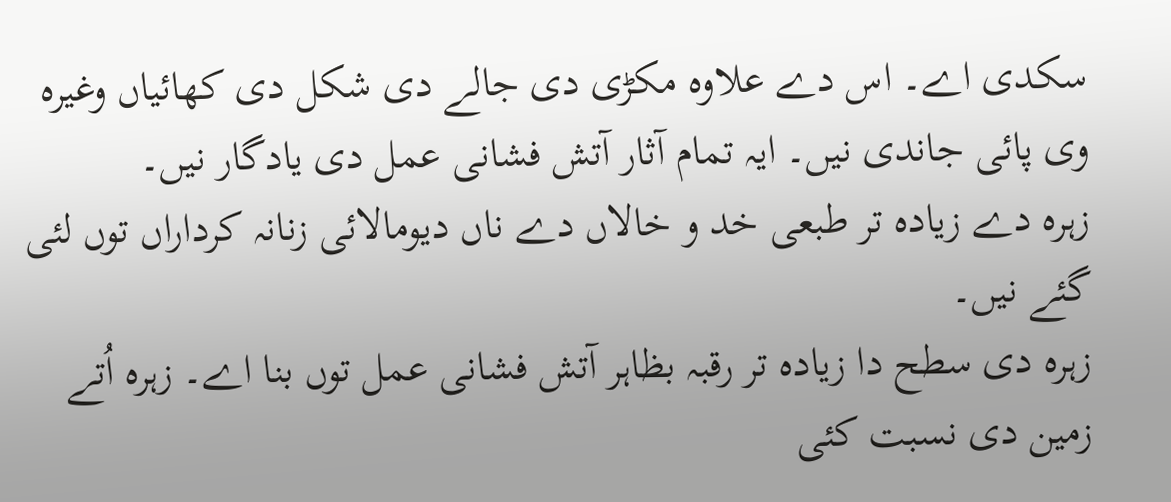سکدی اے۔ اس دے علاوہ مکڑی دی جالے دی شکل دی کھائیاں وغیرہ وی پائی جاندی نيں۔ ایہ تمام آثار آتش فشانی عمل دی یادگار نيں۔
زہرہ دے زیادہ تر طبعی خد و خالاں دے ناں دیومالائی زنانہ کرداراں توں لئی گئے نيں۔
زہرہ دی سطح دا زیادہ تر رقبہ بظاہر آتش فشانی عمل توں بنا اے۔ زہرہ اُتے زمین دی نسبت کئی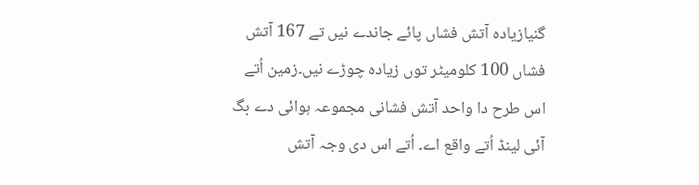گنیازیادہ آتش فشاں پائے جاندے نيں تے 167 آتش فشاں 100 کلومیٹر توں زیادہ چوڑے نيں۔زمین اُتے اس طرح دا واحد آتش فشانی مجموعہ ہوائی دے بگ آئی لینڈ اُتے واقع اے۔ اُتے اس دی وجہ آتش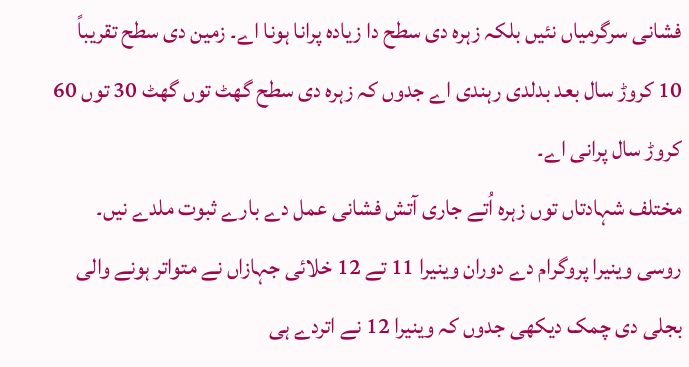فشانی سرگرمیاں نئيں بلکہ زہرہ دی سطح دا زیادہ پرانا ہونا اے۔ زمین دی سطح تقریباً 10 کروڑ سال بعد بدلدی رہندی اے جدوں کہ زہرہ دی سطح گھٹ توں گھٹ 30 توں 60 کروڑ سال پرانی اے۔
مختلف شہادتاں توں زہرہ اُتے جاری آتش فشانی عمل دے بارے ثبوت ملدے نيں۔ روسی وینیرا پروگرام دے دوران وینیرا 11 تے 12 خلائی جہازاں نے متواتر ہونے والی بجلی دی چمک دیکھی جدوں کہ وینیرا 12 نے اتردے ہی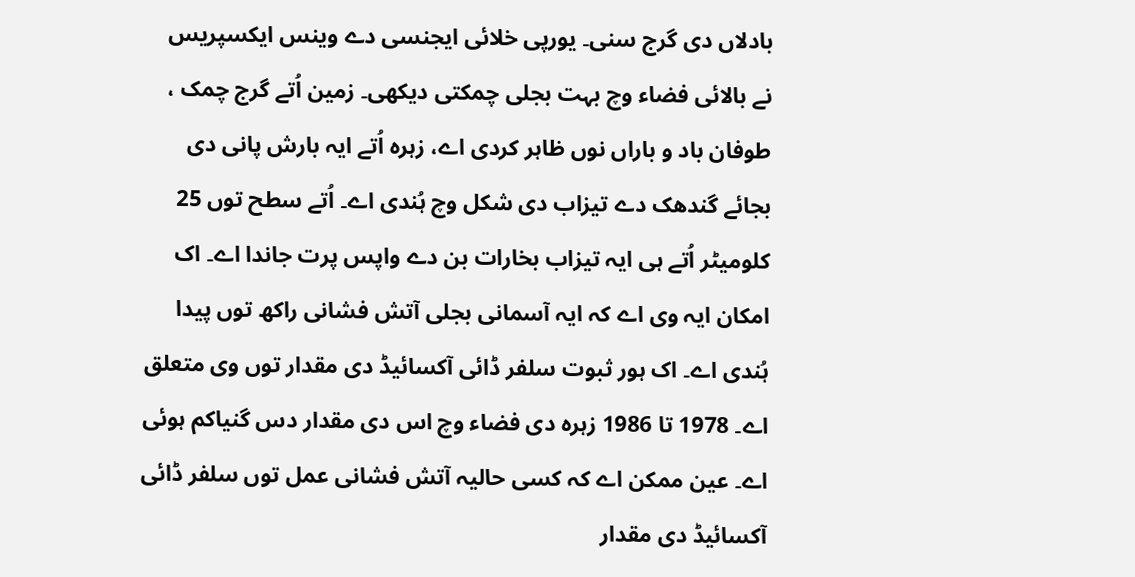بادلاں دی گرج سنی۔ یورپی خلائی ایجنسی دے وینس ایکسپریس نے بالائی فضاء وچ بہت بجلی چمکتی دیکھی۔ زمین اُتے گرج چمک ، طوفان باد و باراں نوں ظاہر کردی اے، زہرہ اُتے ایہ بارش پانی دی بجائے گندھک دے تیزاب دی شکل وچ ہُندی اے۔ اُتے سطح توں 25 کلومیٹر اُتے ہی ایہ تیزاب بخارات بن دے واپس پرت جاندا اے۔ اک امکان ایہ وی اے کہ ایہ آسمانی بجلی آتش فشانی راکھ توں پیدا ہُندی اے۔ اک ہور ثبوت سلفر ڈائی آکسائیڈ دی مقدار توں وی متعلق اے۔ 1978 تا 1986 زہرہ دی فضاء وچ اس دی مقدار دس گنیاکم ہوئی اے۔ عین ممکن اے کہ کسی حالیہ آتش فشانی عمل توں سلفر ڈائی آکسائیڈ دی مقدار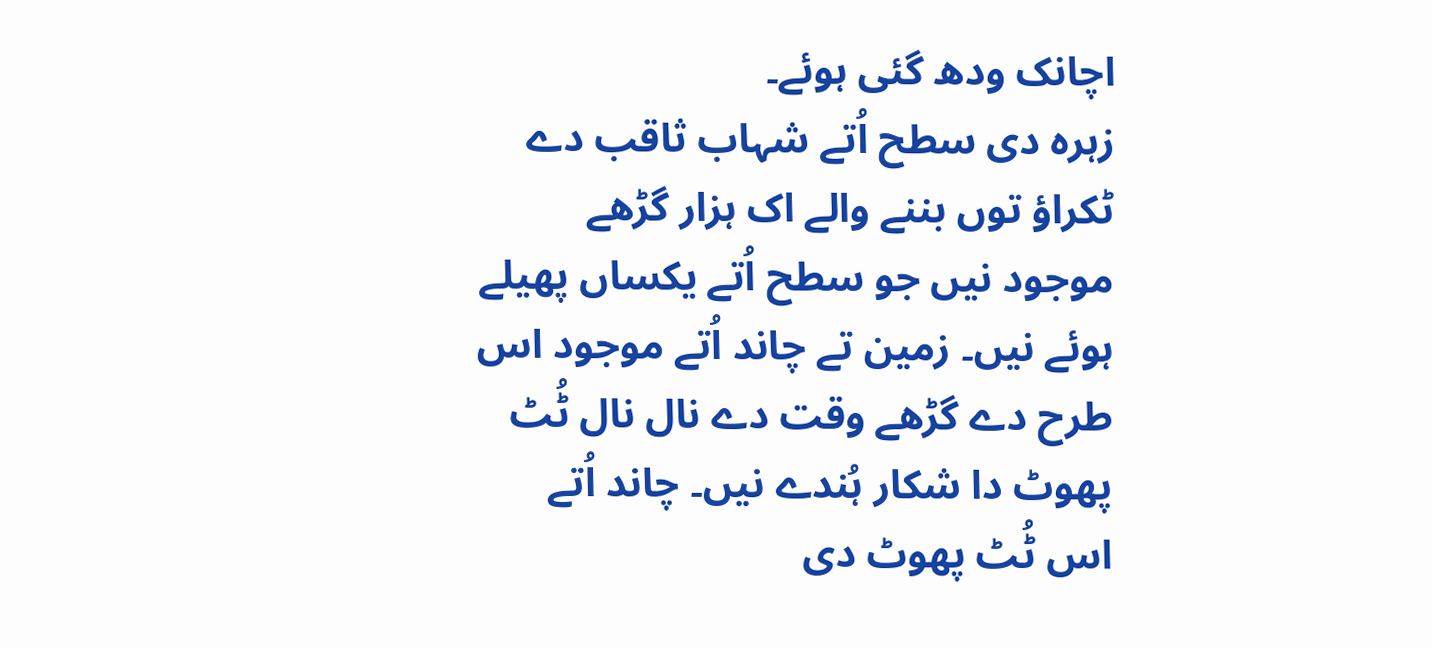اچانک ودھ گئی ہوئے۔
زہرہ دی سطح اُتے شہاب ثاقب دے ٹکراؤ توں بننے والے اک ہزار گڑھے موجود نيں جو سطح اُتے یکساں پھیلے ہوئے نيں۔ زمین تے چاند اُتے موجود اس طرح دے گڑھے وقت دے نال نال ٹُٹ پھوٹ دا شکار ہُندے نيں۔ چاند اُتے اس ٹُٹ پھوٹ دی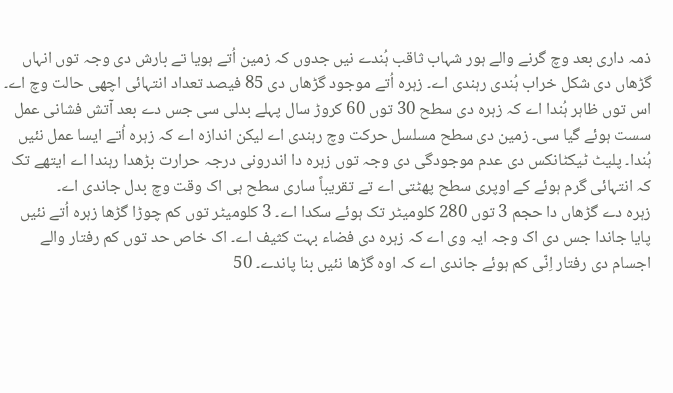ذمہ داری بعد وچ گرنے والے ہور شہاب ثاقب ہُندے نيں جدوں کہ زمین اُتے ہويا تے بارش دی وجہ توں انہاں گڑھاں دی شکل خراب ہُندی رہندی اے۔ زہرہ اُتے موجود گڑھاں دی 85 فیصد تعداد انتہائی اچھی حالت وچ اے۔ اس توں ظاہر ہُندا اے کہ زہرہ دی سطح 30 توں 60 کروڑ سال پہلے بدلی سی جس دے بعد آتش فشانی عمل سست ہوئے گیا سی۔ زمین دی سطح مسلسل حرکت وچ رہندی اے لیکن اندازہ اے کہ زہرہ اُتے ایسا عمل نئيں ہُندا۔ پلیٹ ٹیکٹانکس دی عدم موجودگی دی وجہ توں زہرہ دا اندرونی درجہ حرارت بڑھدا رہندا اے ایتھے تک کہ انتہائی گرم ہوئے کے اوپری سطح پھٹتی اے تے تقریباً ساری سطح ہی اک وقت وچ بدل جاندی اے۔
زہرہ دے گڑھاں دا حجم 3 توں 280 کلومیٹر تک ہوئے سکدا اے۔ 3 کلومیٹر توں کم چوڑا گڑھا زہرہ اُتے نئيں پایا جاندا جس دی اک وجہ ایہ وی اے کہ زہرہ دی فضاء بہت کثیف اے۔ اک خاص حد توں کم رفتار والے اجسام دی رفتار اِنّی کم ہوئے جاندی اے کہ اوہ گڑھا نئيں بنا پاندے۔ 50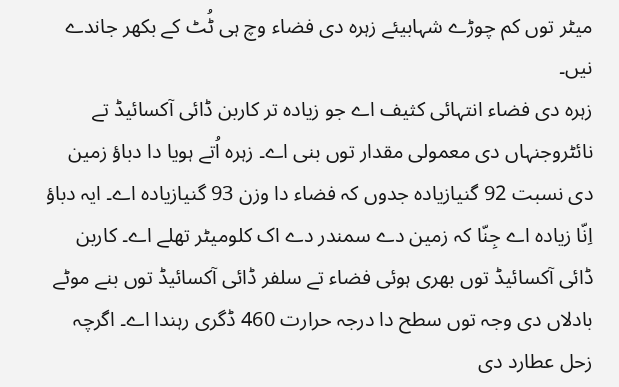میٹر توں کم چوڑے شہابیئے زہرہ دی فضاء وچ ہی ٹُٹ کے بکھر جاندے نيں۔
زہرہ دی فضاء انتہائی کثیف اے جو زیادہ تر کاربن ڈائی آکسائیڈ تے نائٹروجنہاں دی معمولی مقدار توں بنی اے۔ زہرہ اُتے ہويا دا دباؤ زمین دی نسبت 92 گنیازیادہ جدوں کہ فضاء دا وزن 93 گنیازیادہ اے۔ ایہ دباؤ اِنّا زیادہ اے جِنّا کہ زمین دے سمندر دے اک کلومیٹر تھلے اے۔ کاربن ڈائی آکسائیڈ توں بھری ہوئی فضاء تے سلفر ڈائی آکسائیڈ توں بنے موٹے بادلاں دی وجہ توں سطح دا درجہ حرارت 460 ڈگری رہندا اے۔ اگرچہ زحل عطارد دی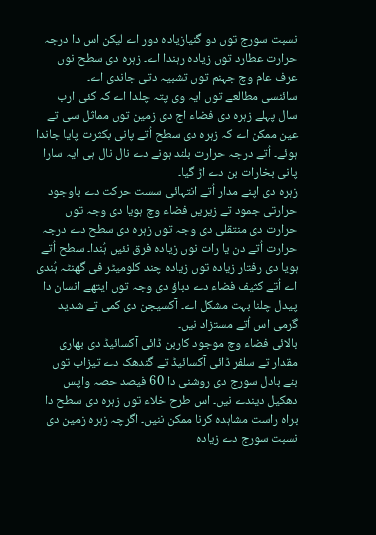نسبت سورج توں دو گنیازیادہ دور اے لیکن اس دا درجہ حرارت عطارد توں زیادہ رہندا اے۔ زہرہ دی سطح نوں عرف عام وچ جہنم توں تشبیہ دتی جاندی اے۔
سائنسی مطالعے توں ایہ وی پتہ چلدا اے کہ کئی ارب سال پہلے زہرہ دی فضاء اج دی زمین توں مماثل سی تے عین ممکن اے کہ زہرہ دی سطح اُتے پانی بکثرت پایا جاندا ہوئے۔ اُتے درجہ حرارت بلند ہونے دے نال نال ہی ایہ سارا پانی بخارات بن دے اڑ گیا۔
زہرہ دی اپنے مدار اُتے انتہائی سست حرکت دے باوجود حرارتی جمود تے زیريں فضاء وچ ہويا دی وجہ توں حرارت دی منتقلی دی وجہ توں زہرہ دی سطح دے درجہ حرارت اُتے دن یا رات نوں زیادہ فرق نئيں ہُندا۔ سطح اُتے ہويا دی رفتار زیادہ توں زیادہ چند کلومیٹر فی گھنٹہ ہُندی اے اُتے کثیف فضاء دے دباؤ دی وجہ توں ایتھے انسان دا پیدل چلنا بہت مشکل اے۔ آکسیجن دی کمی تے شدید گرمی اس اُتے مستزاد نيں۔
بالائی فضاء وچ موجود کاربن ڈائی آکسائیڈ دی بھاری مقدار تے سلفر ڈائی آکسائیڈ تے گندھک دے تیزاب توں بنے بادل سورج دی روشنی دا 60 فیصد حصہ واپس دھکیل دیندے نيں۔ اس طرح خلاء توں زہرہ دی سطح دا براہ راست مشاہدہ کرنا ممکن ننيں۔ اگرچہ زہرہ زمین دی نسبت سورج دے زیادہ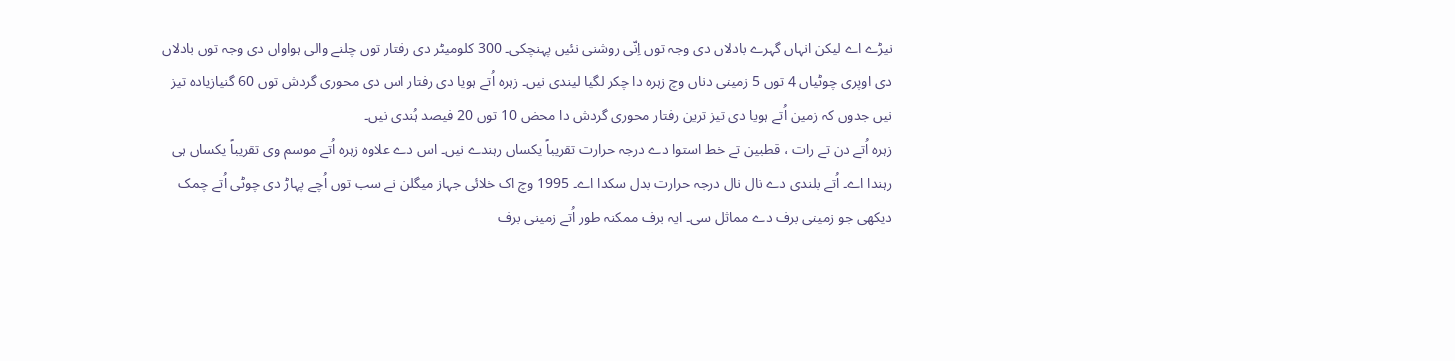نیڑے اے لیکن انہاں گہرے بادلاں دی وجہ توں اِنّی روشنی نئيں پہنچکی۔ 300 کلومیٹر دی رفتار توں چلنے والی ہواواں دی وجہ توں بادلاں دی اوپری چوٹیاں 4 توں 5 زمینی دناں وچ زہرہ دا چکر لگیا لیندی نيں۔ زہرہ اُتے ہويا دی رفتار اس دی محوری گردش توں 60 گنیازیادہ تیز نيں جدوں کہ زمین اُتے ہويا دی تیز ترین رفتار محوری گردش دا محض 10 توں 20 فیصد ہُندی نيں۔
زہرہ اُتے دن تے رات ، قطبین تے خط استوا دے درجہ حرارت تقریباً یکساں رہندے نيں۔ اس دے علاوہ زہرہ اُتے موسم وی تقریباً یکساں ہی رہندا اے۔ اُتے بلندی دے نال نال درجہ حرارت بدل سکدا اے۔ 1995 وچ اک خلائی جہاز میگلن نے سب توں اُچے پہاڑ دی چوٹی اُتے چمک دیکھی جو زمینی برف دے مماثل سی۔ ایہ برف ممکنہ طور اُتے زمینی برف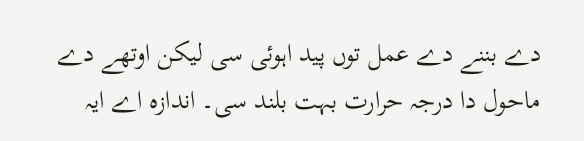دے بننے دے عمل توں پید اہوئی سی لیکن اوتھے دے ماحول دا درجہ حرارت بہت بلند سی۔ اندازہ اے ایہ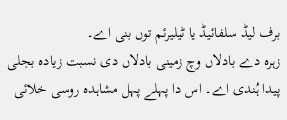برف لیڈ سلفائیڈ یا ٹیلیرئم توں بنی اے۔
زہرہ دے بادلاں وچ زمینی بادلاں دی نسبت زیادہ بجلی پیدا ہُندی اے۔ اس دا پہلے پہل مشاہدہ روسی خلائی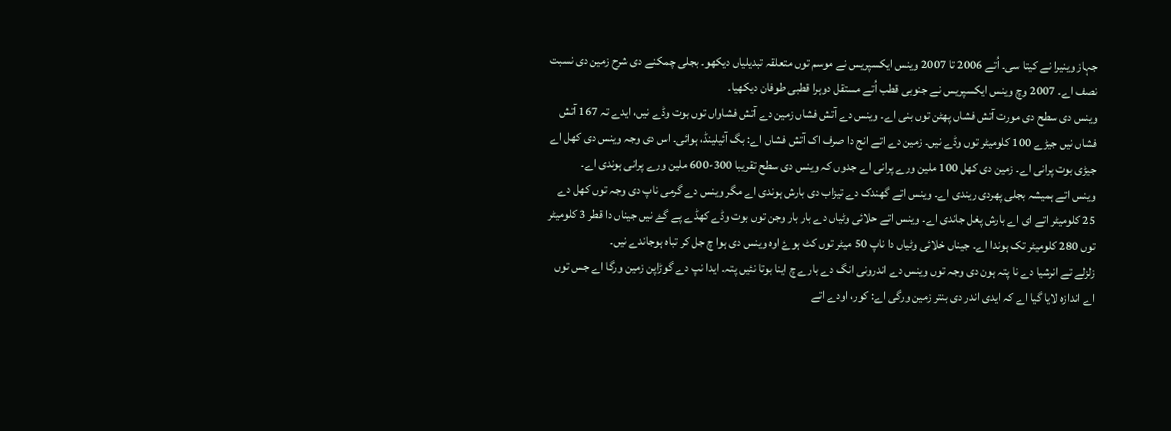جہاز وینیرا نے کيتا سی۔ اُتے 2006 تا 2007 وینس ایکسپریس نے موسم توں متعلقہ تبدیلیاں دیکھو۔ بجلی چمکنے دی شرح زمین دی نسبت نصف اے۔ 2007 وچ وینس ایکسپریس نے جنوبی قطب اُتے مستقل دوہرا قطبی طوفان دیکھیا۔
وینس دی سطح دی مورت آتش فشاں پھٹن توں بنی اے۔ وینس دے آتش فشاں زمین دے آتش فشاواں توں بوت وڈے نیں، ایدے تہ 167 آتش فشاں نیں جیڑے 100 کلومیٹر توں وڈے نیں۔ زمین دے اتے انج دا صرف اک آتش فشاں اے: بگ آئیلینڈ، ہوائی۔ اس دی وجہ وینس دی کھل اے جیڑی بوت پرانی اے۔ زمین دی کھل 100 ملین ورے پرانی اے جدوں کہ وینس دی سطح تقریبا 300-600 ملین ورے پرانی ہوندی اے۔
وینس اتے ہمیشہ بجلی پھردی ریندی اے۔ وینس اتے گھندک دے تیزاب دی بارش ہوندی اے مگر وینس دے گرمی ناپ دی وجہ توں کھل دے 25 کلومیٹر اتے ای اے بارش پغل جاندی اے۔ وینس اتے حلائی وٹیاں دے بار بار وجن توں بوت وڈے کھڈے پے گۓ نیں جیناں دا قطر 3 کلومیٹر توں 280 کلومیٹر تک ہوندا اے۔ جیناں خلائی وٹیاں دا ناپ 50 میٹر توں کٹ ہوۓ اوہ وینس دی ہوا چ جل کر تباہ ہوجاندے نیں۔
زلزلے تے انرشیا دے نا پتہ ہون دی وجہ توں وینس دے اندرونی انگ دے بارے چ اینا بوتا نئیں پتہ۔ ایدا نپ دے گوڑاپن زمین ورگا اے جس توں اے اندازہ لایا گیا اے کہ ایدی اندر دی بنتر زمین ورگی اے: کور، اودے اتے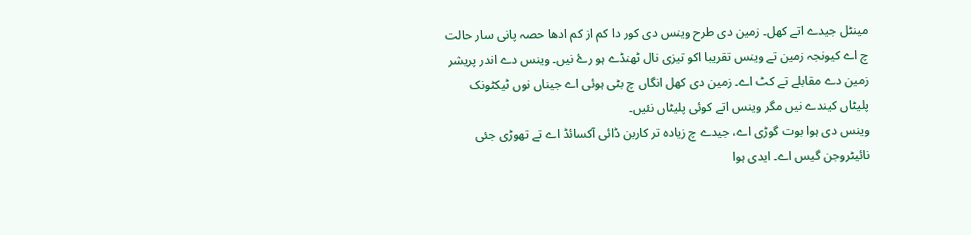مینٹل جیدے اتے کھل۔ زمین دی طرح وینس دی کور دا کم از کم ادھا حصہ پانی سار حالت چ اے کیونجہ زمین تے وینس تقریبا اکو تیزی نال ٹھنڈے ہو رۓ نیں۔ وینس دے اندر پریشر زمین دے مقابلے تے کٹ اے۔ زمین دی کھل انگاں چ بٹی ہوئی اے جیناں نوں ٹیکٹونک پلیٹاں کیندے نیں مگر وینس اتے کوئی پلیٹاں نئیں۔
وینس دی ہوا بوت گوڑی اے، جیدے چ زیادہ تر کاربن ڈائی آکسائڈ اے تے تھوڑی جئی نائیٹروجن گیس اے۔ ایدی ہوا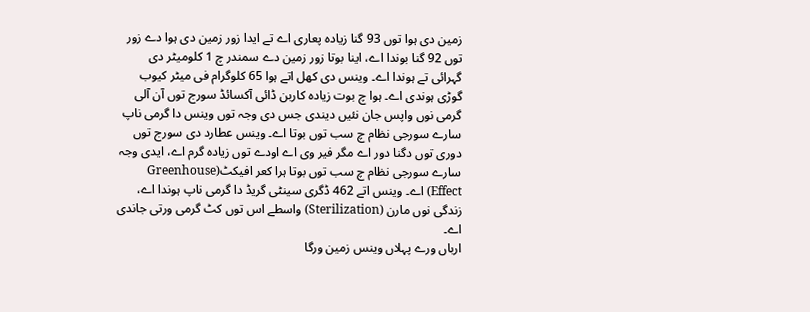زمین دی ہوا توں 93 گنا زیادہ پعاری اے تے ایدا زور زمین دی ہوا دے زور توں 92 گنا بوندا اے، اینا بوتا زور زمین دے سمندر چ 1 کلومیٹر دی گہرائی تے ہوندا اے۔ وینس دی کھل اتے ہوا 65 کلوگرام فی میٹر کیوب گوڑی ہوندی اے۔ ہوا چ بوت زیادہ کاربن ڈائی آکسائڈ سورج توں آن آلی گرمی نوں واپس جان نئیں دیندی جس دی وجہ توں وینس دا گرمی ناپ سارے سورجی نظام چ سب توں بوتا اے۔ وینس عطارد دی سورج توں دوری توں دگنا دور اے مگر فیر وی اے اودے توں زیادہ گرم اے، ایدی وجہ سارے سورجی نظام چ سب توں بوتا ہرا کعر افیکٹ(Greenhouse Effect) اے۔ وینس اتے 462 ڈگری سینٹی گریڈ دا گرمی ناپ ہوندا اے، زندگی نوں مارن (Sterilization) واسطے اس توں کٹ گرمی ورتی جاندی اے۔
ارباں ورے پہلاں وینس زمین ورگا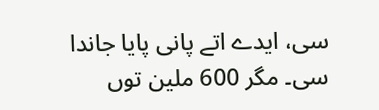سی، ایدے اتے پانی پایا جاندا سی۔ مگر 600 ملین توں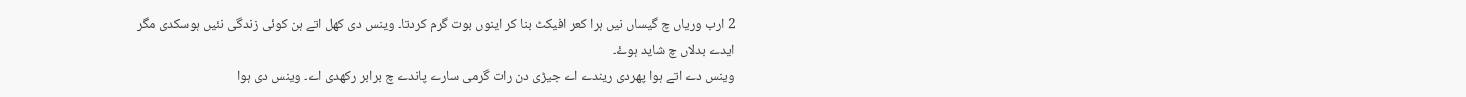2 ارب وریاں چ گیساں نیں ہرا کعر افیکٹ بنا کر اینوں بوت گرم کردتا۔ وینس دی کھل اتے ہن کوئی زندگی نئیں ہوسکدی مگر ایدے بدلاں چ شاید ہوۓ۔
وینس دے اتے ہوا پھردی ریندے اے جیڑی دن رات گرمی سارے پاندے چ برابر رکھدی اے۔ وینس دی ہوا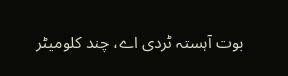بوت آہستہ ٹردی اے، چند کلومیٹر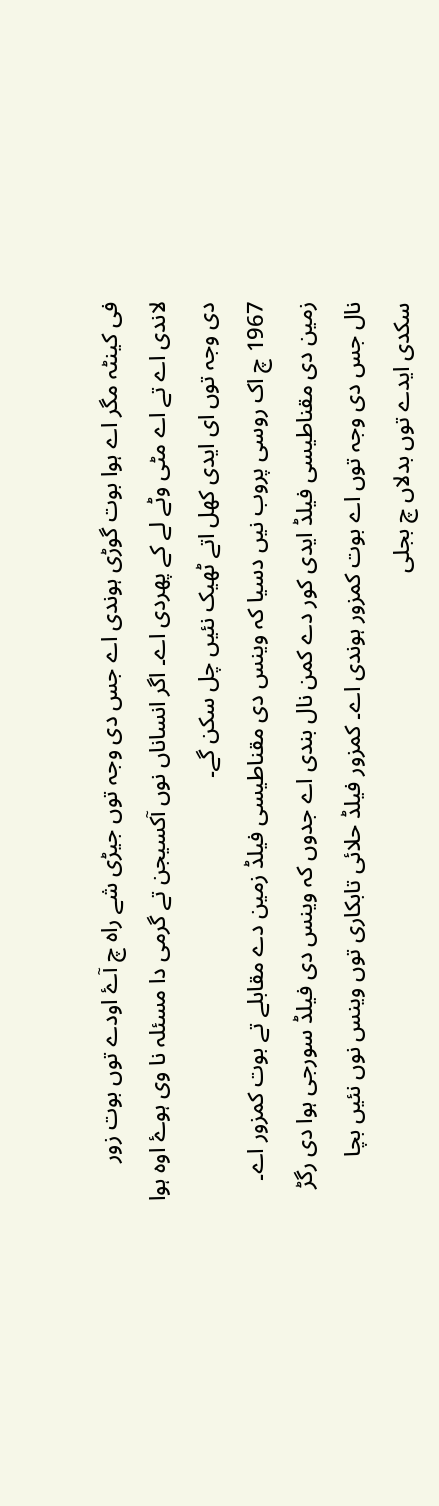فی کینٹہ مگر اے ہوا بوت گوڑی ہوندی اے جس دی وجہ توں جیڑی شے راہ چ آۓ اودے توں بوت زور لاندی اے تے اے مٹی وٹے لے کے پھردی اے۔ اگر انساناں نوں آکسیجن تے گرمی دا مسئلہ نا وی ہوۓ اوہ ہوا دی وجہ توں ای ایدی کھل اتے ٹھیک نئیں چل سکن گے۔
1967 چ اک روسی پروب نیں دسیا کہ وینس دی مقناطیسی فیلڈ زمین دے مقابلے تے بوت کمزور اے۔ زمین دی مقناطیسی فیلڈ ایدی کور دے کمن نال بندی اے جدوں کہ وینس دی فیلڈ سورجی ہوا دی رگڑ نال جس دی وجہ توں اے بوت کمزور ہوندی اے۔ کمزور فیلڈ حلائی تابکاری توں وینس نوں نئیں بچا سکدی ایدے توں بدلاں چ بجلی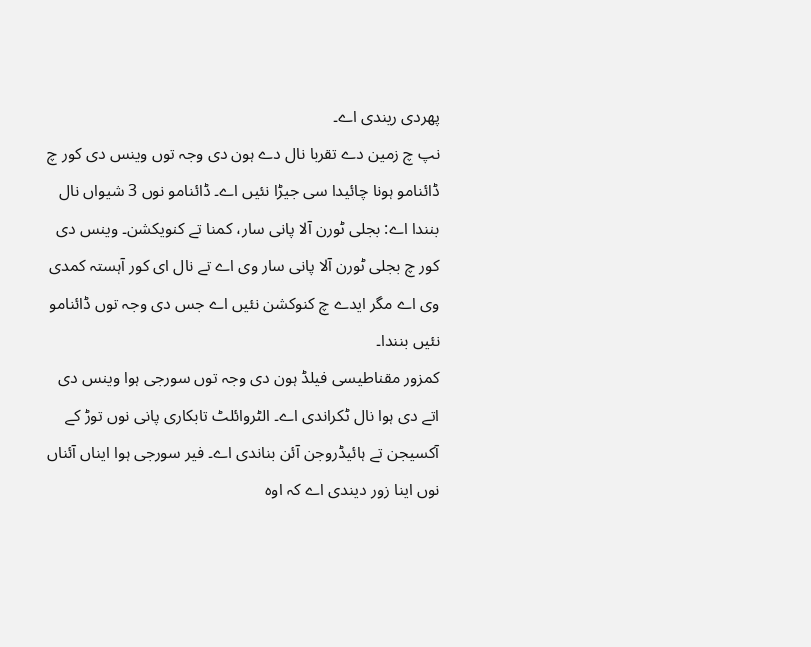پھردی ریندی اے۔
نپ چ زمین دے تقربا نال دے ہون دی وجہ توں وینس دی کور چ ڈائنامو ہونا چائیدا سی جیڑا نئیں اے۔ ڈائنامو نوں 3 شیواں نال بنندا اے: بجلی ٹورن آلا پانی سار، کمنا تے کنویکشن۔ وینس دی کور چ بجلی ٹورن آلا پانی سار وی اے تے نال ای کور آہستہ کمدی وی اے مگر ایدے چ کنوکشن نئیں اے جس دی وجہ توں ڈائنامو نئیں بنندا۔
کمزور مقناطیسی فیلڈ ہون دی وجہ توں سورجی ہوا وینس دی اتے دی ہوا نال ٹکراندی اے۔ الٹروائلٹ تابکاری پانی نوں توڑ کے آکسیجن تے ہائیڈروجن آئن بناندی اے۔ فیر سورجی ہوا ایناں آئناں نوں اینا زور دیندی اے کہ اوہ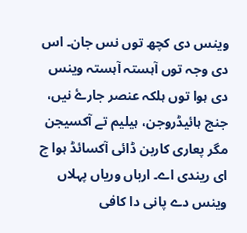وینس دی کچھ توں نس جان۔ اس دی وجہ توں آہستہ آہستہ وینس دی ہوا توں ہلکہ عنصر جارۓ نیں، جنج ہائیڈروجن، ہیلیم تے آکسیجن مگر پعاری کاربن ڈائی آکسائڈ ہوا چ ای ریندی اے۔ ارباں وریاں پہلاں وینس دے پانی دا کافی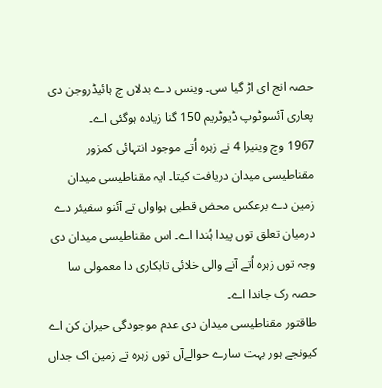حصہ انج ای اڑ گیا سی۔ وینس دے بدلاں چ ہائیڈروجن دی پعاری آئسوٹوپ ڈیوٹریم 150 گنا زیادہ ہوگئی اے۔
1967 وچ وینیرا 4 نے زہرہ اُتے موجود انتہائی کمزور مقناطیسی میدان دریافت کيتا۔ ایہ مقناطیسی میدان زمین دے برعکس محض قطبی ہواواں تے آئنو سفیئر دے درمیان تعلق توں پیدا ہُندا اے۔ اس مقناطیسی میدان دی وجہ توں زہرہ اُتے آنے والی خلائی تابکاری دا معمولی سا حصہ رک جاندا اے۔
طاقتور مقناطیسی میدان دی عدم موجودگی حیران کن اے کیونجے ہور بہت سارے حوالےآں توں زہرہ تے زمین اک جداں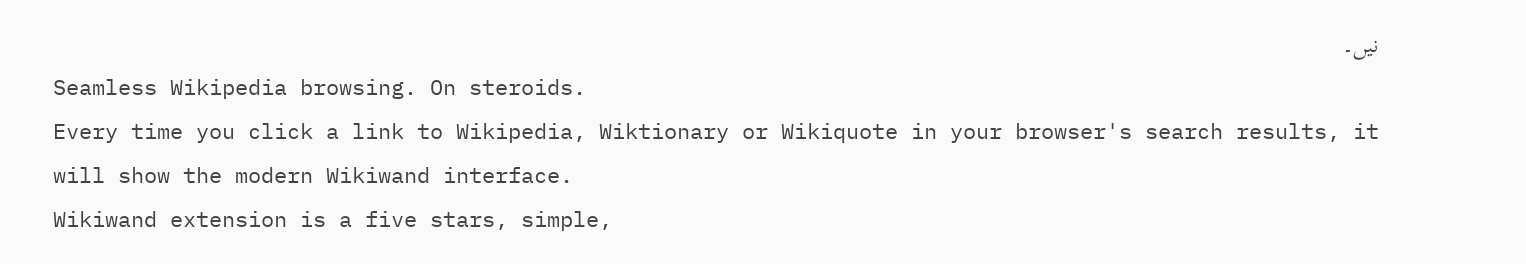نيں۔
Seamless Wikipedia browsing. On steroids.
Every time you click a link to Wikipedia, Wiktionary or Wikiquote in your browser's search results, it will show the modern Wikiwand interface.
Wikiwand extension is a five stars, simple,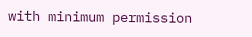with minimum permission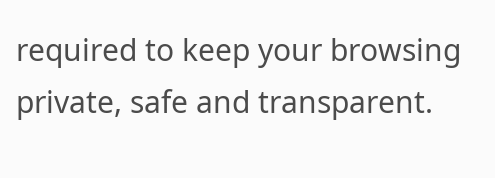required to keep your browsing private, safe and transparent.